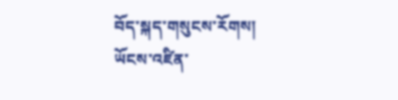བོད་སྐད་གསུངས་རོགས།
ཡོངས་འཛིན་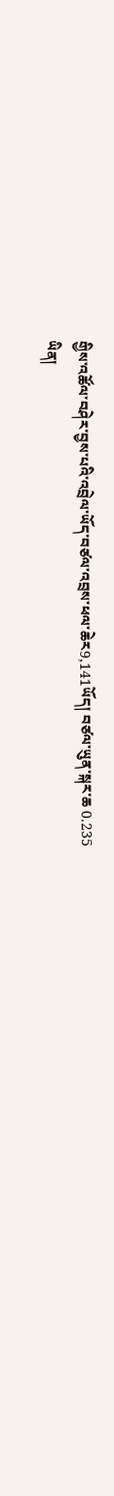གྱིས་འཚོལ་བཤེར་བྱས་པའི་འབྲེལ་ཡོད་བཙལ་འབྲས་ཕལ་ཆེར9,141ཡོད། བཙལ་ཡུན་སྐར་ཆ 0.235
ཡིན།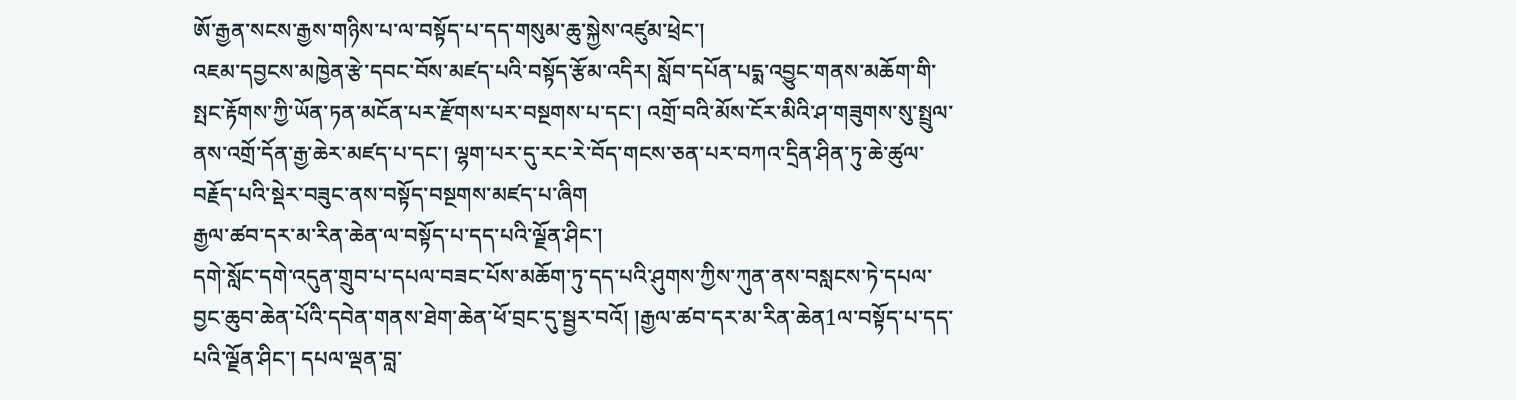ཨོ་རྒྱན་སངས་རྒྱས་གཉིས་པ་ལ་བསྟོད་པ་དད་གསུམ་ཆུ་སྐྱེས་འཛུམ་ཕྲེང་།
འཇམ་དབྱངས་མཁྱེན་རྩེ་དབང་བོས་མཛད་པའི་བསྟོད་རྩོམ་འདིར། སློབ་དཔོན་པདྨ་འབྱུང་གནས་མཆོག་གི་སྤང་རྟོགས་ཀྱི་ཡོན་ཏན་མངོན་པར་རྫོགས་པར་བསྔགས་པ་དང་། འགྲོ་བའི་མོས་ངོར་མིའི་ཤ་གཟུགས་སུ་སྤྲུལ་ནས་འགྲོ་དོན་རྒྱ་ཆེར་མཛད་པ་དང་། ལྷག་པར་དུ་རང་རེ་བོད་གངས་ཅན་པར་བཀའ་དྲིན་ཤིན་ཏུ་ཆེ་ཚུལ་བརྗོད་པའི་སྡེར་བཟུང་ནས་བསྟོད་བསྔགས་མཛད་པ་ཞིག
རྒྱལ་ཚབ་དར་མ་རིན་ཆེན་ལ་བསྟོད་པ་དད་པའི་ལྗོན་ཤིང་།
དགེ་སློང་དགེ་འདུན་གྲུབ་པ་དཔལ་བཟང་པོས་མཆོག་ཏུ་དད་པའི་ཤུགས་ཀྱིས་ཀུན་ནས་བསླངས་ཏེ་དཔལ་བྱང་ཆུབ་ཆེན་པོའི་དབེན་གནས་ཐེག་ཆེན་ཕོ་བྲང་དུ་སྦྱར་བའོ། །རྒྱལ་ཚབ་དར་མ་རིན་ཆེན1ལ་བསྟོད་པ་དད་པའི་ལྗོན་ཤིང་། དཔལ་ལྡན་བླ་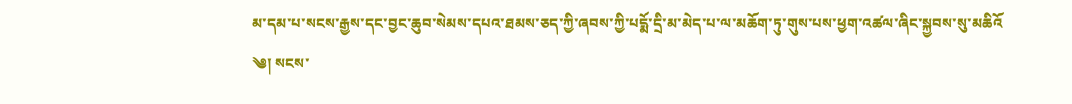མ་དམ་པ་སངས་རྒྱས་དང་བྱང་ཆུབ་སེམས་དཔའ་ཐམས་ཅད་ཀྱི་ཞབས་ཀྱི་པདྨོ་དྲི་མ་མེད་པ་ལ་མཆོག་ཏུ་གུས་པས་ཕྱག་འཚལ་ཞིང་སྐྱབས་སུ་མཆིའོ
༄། སངས་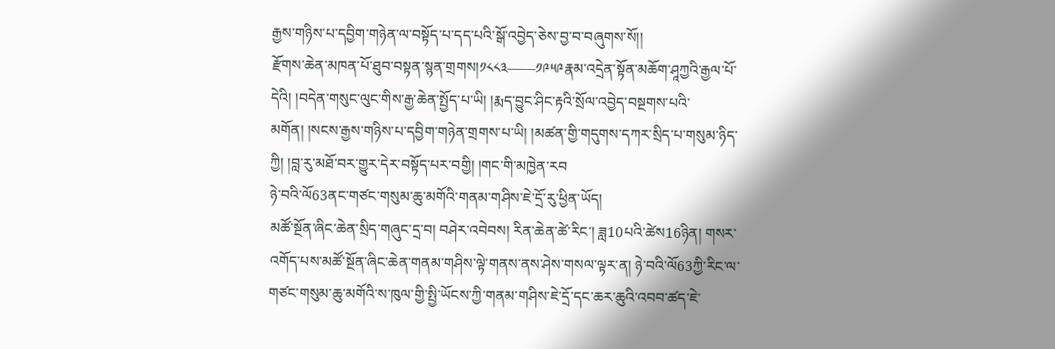རྒྱས་གཉིས་པ་དབྱིག་གཉེན་ལ་བསྟོད་པ་དད་པའི་སྒོ་འབྱེད་ཅེས་བྱ་བ་བཞུགས་སོ།།
རྫོགས་ཆེན་མཁན་པོ་ཐུབ་བསྟན་སྙན་གྲགས།༡༨༨༣——༡༩༥༩རྣམ་འདྲེན་སྟོན་མཆོག་ཤཱཀྱའི་རྒྱལ་པོ་དེའི། །བདེན་གསུང་ལུང་གིས་རྒྱ་ཆེན་སྤྱོད་པ་ཡི། །རྨད་བྱུང་ཤིང་རྟའི་སྲོལ་འབྱེད་བསྔགས་པའི་མགོན། །སངས་རྒྱས་གཉིས་པ་དབྱིག་གཉེན་གྲགས་པ་ཡི། །མཚན་གྱི་གདུགས་དཀར་སྲིད་པ་གསུམ་ཉིད་ཀྱི། །བླ་རུ་མཐོ་བར་གྱུར་དེར་བསྟོད་པར་བགྱི། །གང་གི་མཁྱེན་རབ
ཉེ་བའི་ལོ63ནང་གཙང་གསུམ་ཆུ་མགོའི་གནམ་གཤིས་ཇེ་དྲོ་རུ་ཕྱིན་ཡོད།
མཚོ་སྔོན་ཞིང་ཆེན་སྲིད་གཞུང་དྲ་བ། བཤེར་འབེབས། རིན་ཆེན་ཚེ་རིང་། ཟླ10པའི་ཚེས16ཉིན། གསར་འགོད་པས་མཚོ་སྔོན་ཞིང་ཆེན་གནམ་གཤིས་ལྟེ་གནས་ནས་ཤེས་གསལ་ལྟར་ན། ཉེ་བའི་ལོ63ཀྱི་རིང་ལ་གཙང་གསུམ་ཆུ་མགོའི་ས་ཁུལ་གྱི་སྤྱི་ཡོངས་ཀྱི་གནམ་གཤིས་ཇེ་དྲོ་དང་ཆར་ཆུའི་འབབ་ཚད་ཇེ་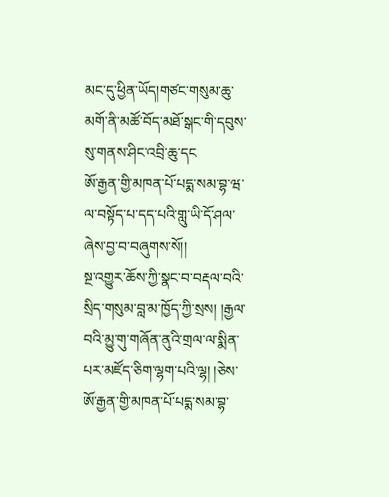མང་དུ་ཕྱིན་ཡོད།གཙང་གསུམ་ཆུ་མགོ་ནི་མཚོ་བོད་མཐོ་སྒང་གི་དབུས་སུ་གནས་ཤིང་འབྲི་ཆུ་དང
ཨོ་རྒྱན་གྱི་མཁན་པོ་པདྨ་སམ་བྷ་ཝ་ལ་བསྟོད་པ་དད་པའི་གླུ་ཡི་དོ་ཤལ་ཞེས་བྱ་བ་བཞུགས་སོ།།
སྔ་འགྱུར་ཆོས་ཀྱི་སྣང་བ་བརྡལ་བའི་སྲིད་གསུམ་བླ་མ་ཁྱོད་ཀྱི་སྲས། །རྒྱལ་བའི་མྱུ་གུ་གཞོན་ནུའི་གྲལ་ལ་སྨིན་པར་མཛོད་ཅིག་ལྷག་པའི་ལྷ། །ཅེས་ཨོ་རྒྱན་གྱི་མཁན་པོ་པདྨ་སམ་བྷ་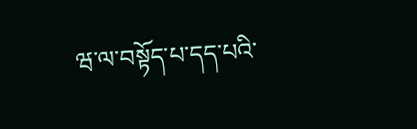ཝ་ལ་བསྟོད་པ་དད་པའི་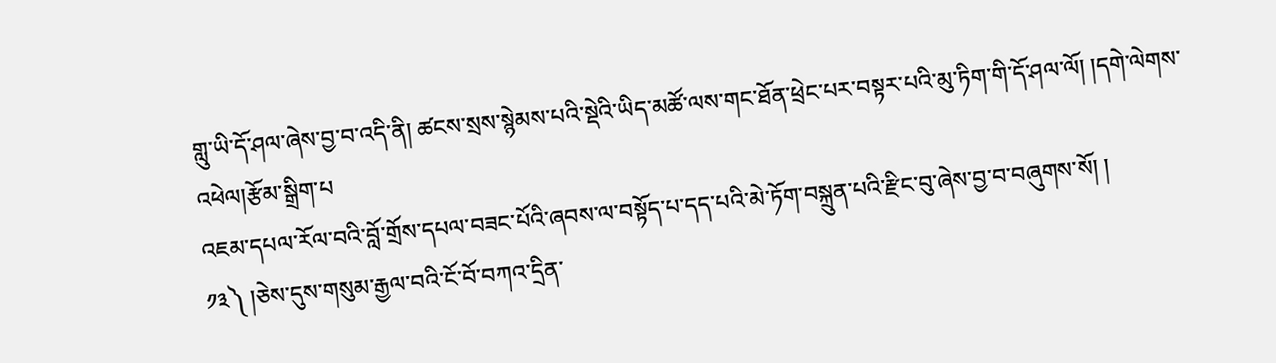གླུ་ཡི་དོ་ཤལ་ཞེས་བྱ་བ་འདི་ནི། ཚངས་སྲས་སྙེམས་པའི་སྡེའི་ཡིད་མཚོ་ལས་གང་ཐོན་ཕྲེང་པར་བསྟར་པའི་མུ་ཏིག་གི་དོ་ཤལ་ལོ། །དགེ་ལེགས་འཕེལ།རྩོམ་སྒྲིག་པ
འཇམ་དཔལ་རོལ་བའི་བློ་གྲོས་དཔལ་བཟང་པོའི་ཞབས་ལ་བསྟོད་པ་དད་པའི་མེ་ཏོག་བསྐྲུན་པའི་རྫིང་བུ་ཞེས་བྱ་བ་བཞུགས་སོ། །
༡༣༽ །ཅེས་དུས་གསུམ་རྒྱལ་བའི་ངོ་བོ་བཀའ་དྲིན་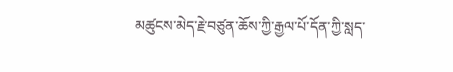མཚུངས་མེད་རྗེ་བཙུན་ཆོས་ཀྱི་རྒྱལ་པོ་དོན་ཀྱི་སླད་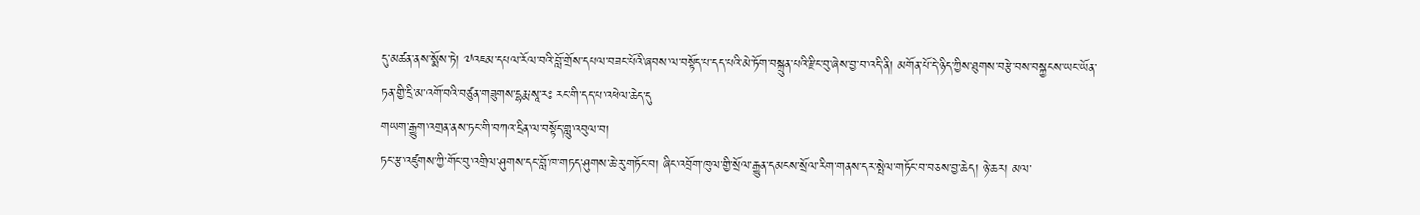དུ་མཚན་ནས་སྨོས་ཏེ། ༧འཇམ་དཔལ་རོལ་བའི་བློ་གྲོས་དཔལ་བཟང་པོའི་ཞབས་ལ་བསྟོད་པ་དད་པའི་མེ་ཏོག་བསྐྲུན་པའི་རྫིང་བུ་ཞེས་བྱ་བ་འདི་ནི། མགོན་པོ་དེ་ཉིད་ཀྱིས་ཐུགས་བརྩེ་བས་བསྐྱངས་ཡང་ཡོན་ཏན་གྱི་དྲི་མ་འགོ་བའི་བཙུན་གཟུགས་དྷརྨ་སཱ་རཿ རང་གི་དད་པ་འཕེལ་ཆེད་དུ
གཡག་རྒྱུག་འགྲན་ནས་ཏང་གི་བཀའ་དྲིན་ལ་བསྟོད་གླུ་འབུལ་བ།
ཏང་རྩ་འཛུགས་ཀྱི་གོང་བུ་འགྲིལ་ཤུགས་དང་བློ་ཁ་གཏད་ཤུགས་ཆེ་རུ་གཏོང་བ། ཞིང་འབྲོག་ཁུལ་གྱི་སྲོལ་རྒྱུན་དམངས་སྲོལ་རིག་གནས་དར་སྤེལ་གཏོང་བ་བཅས་བྱ་ཆེད། ཉེ་ཆར། མལ་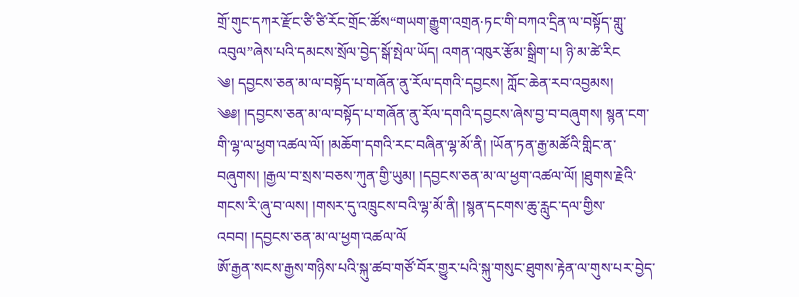གྲོ་གུང་དཀར་རྫོང་ཙི་ཙི་རོང་གྲོང་ཚོས“གཡག་རྒྱུག་འགྲན·ཏང་གི་བཀའ་དྲིན་ལ་བསྟོད་གླུ་འབུལ”ཞེས་པའི་དམངས་སྲོལ་བྱེད་སྒོ་སྤེལ་ཡོད། འགན་འཁུར་རྩོམ་སྒྲིག་པ། ཉི་མ་ཚེ་རིང
༄། དབྱངས་ཅན་མ་ལ་བསྟོད་པ་གཞོན་ནུ་རོལ་དགའི་དབྱངས། ཀློང་ཆེན་རབ་འབྱམས།
༄༅། །དབྱངས་ཅན་མ་ལ་བསྟོད་པ་གཞོན་ནུ་རོལ་དགའི་དབྱངས་ཞེས་བྱ་བ་བཞུགས། སྙན་ངག་གི་ལྷ་ལ་ཕྱག་འཚལ་ལོ། །མཆོག་དགའི་རང་བཞིན་ལྷ་མོ་ནི། །ཡོན་ཏན་རྒྱ་མཚོའི་གླིང་ན་བཞུགས། །རྒྱལ་བ་སྲས་བཅས་ཀུན་གྱི་ཡུམ། །དབྱངས་ཅན་མ་ལ་ཕྱག་འཚལ་ལོ། །ཐུགས་རྗེའི་གངས་རི་ཞུ་བ་ལས། །གསར་དུ་འཁྲུངས་བའི་ལྷ་མོ་ནི། །སྙན་དངགས་ཆུ་རླུང་དལ་གྱིས་འབབ། །དབྱངས་ཅན་མ་ལ་ཕྱག་འཚལ་ལོ
ཨོ་རྒྱན་སངས་རྒྱས་གཉིས་པའི་སྐུ་ཚབ་གཙོ་བོར་གྱུར་པའི་སྐུ་གསུང་ཐུགས་རྟེན་ལ་གུས་པར་བྱེད་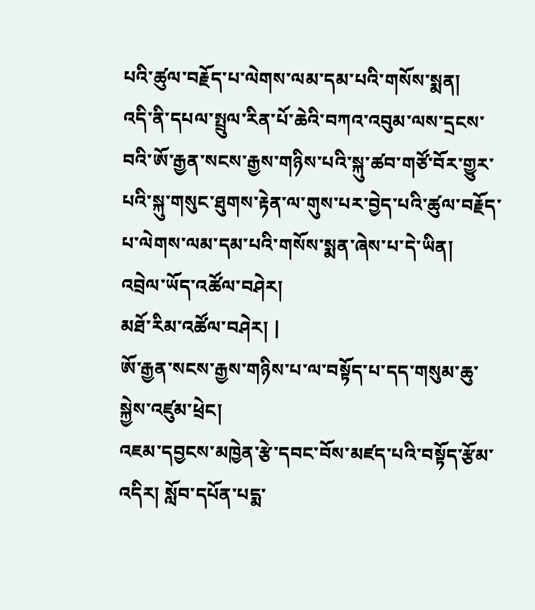པའི་ཚུལ་བརྗོད་པ་ལེགས་ལམ་དམ་པའི་གསོས་སྨན།
འདི་ནི་དཔལ་སྤྲུལ་རིན་པོ་ཆེའི་བཀའ་འབུམ་ལས་དྲངས་བའི་ཨོ་རྒྱན་སངས་རྒྱས་གཉིས་པའི་སྐུ་ཚབ་གཙོ་བོར་གྱུར་པའི་སྐུ་གསུང་ཐུགས་རྟེན་ལ་གུས་པར་བྱེད་པའི་ཚུལ་བརྗོད་པ་ལེགས་ལམ་དམ་པའི་གསོས་སྨན་ཞེས་པ་དེ་ཡིན།
འབྲེལ་ཡོད་འཚོལ་བཤེར།
མཐོ་རིམ་འཚོལ་བཤེར། |
ཨོ་རྒྱན་སངས་རྒྱས་གཉིས་པ་ལ་བསྟོད་པ་དད་གསུམ་ཆུ་སྐྱེས་འཛུམ་ཕྲེང།
འཇམ་དབྱངས་མཁྱེན་རྩེ་དབང་བོས་མཛད་པའི་བསྟོད་རྩོམ་འདིར། སློབ་དཔོན་པདྨ་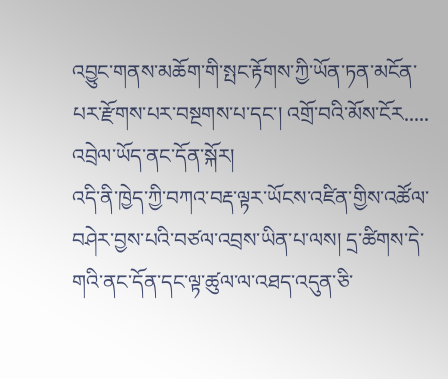འབྱུང་གནས་མཆོག་གི་སྤང་རྟོགས་ཀྱི་ཡོན་ཏན་མངོན་པར་རྫོགས་པར་བསྔགས་པ་དང་། འགྲོ་བའི་མོས་ངོར.....
འབྲེལ་ཡོད་ནང་དོན་སྐོར།
འདི་ནི་ཁྱེད་ཀྱི་བཀའ་བརྡ་ལྟར་ཡོངས་འཛིན་གྱིས་འཚོལ་བཤེར་བྱས་པའི་བཙལ་འབྲས་ཡིན་པ་ལས། དྲ་ཚིགས་དེ་གའི་ནང་དོན་དང་ལྟ་ཚུལ་ལ་འཐད་འདུན་ཅི་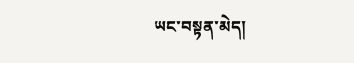ཡང་བསྟན་མེད།